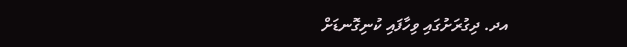އދ. ދިގުރަށުގައި ވިހާފައި ކުނިގޮނޑަށް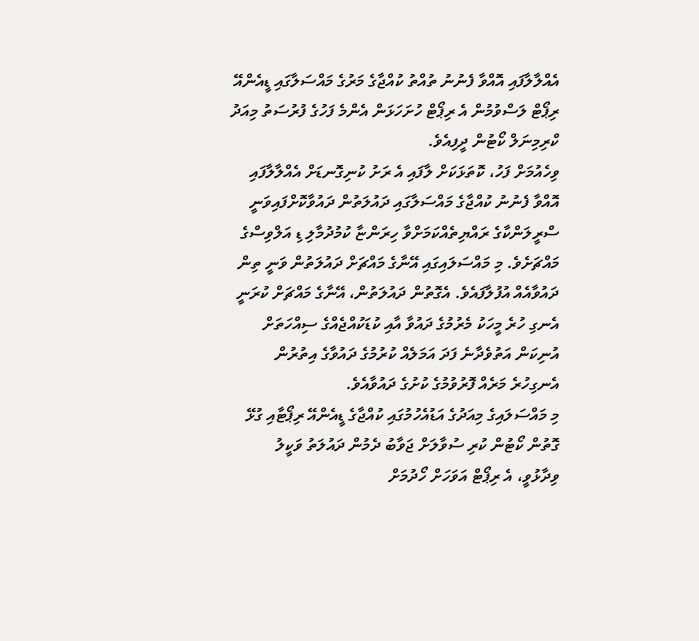އެއްލާލާފައި އޮއްވާ ފެނުނު ތުއްތު ކުއްޖާގެ މަރުގެ މައްސަލާގައި ޑީއެންއޭ ރިޕޯޓް ލަސްވުމުން އެ ރިޕޯޓް ހުށަހަޅަން އެންމެ ފަހުގެ ފުރުސަތު މިއަދު ކްރިމިނަލް ކޯޓުން ދީފިއެވެ.
ވިހެއުމަށް ފަހު، ކޮތަޅަކަށް ލާފައި އެ ރަށު ކުނިގޮނޑަށް އެއްލާލާފައި އޮއްވާ ފެނުނު ކުއްޖާގެ މައްސަލާގައި ދައުލަތުން ދައުވާކޮށްފައިވަނީ ސްރީލަންކާގެ ރައްޔިތެއްކަމަށްވާ ހިރަންޏާ ކުމުދުމާލި ޑި އަލްވިސްގެ މައްޗަށެވެ. މި މައްސަލައިގައި އޭނާގެ މައްޗަށް ދައުލަތުން ވަނީ ތިން ދައުވާއެއް އުފުލާފައެވެ. އެގޮތުން ދައުލަތުން، އޭނާގެ މައްޗަށް ކުރަނީ އެނގި ހުރެ މީހަކު މެރުމުގެ ދައުވާ އާއި ކުޑަކުއްޖެއްގެ ސިއްހަތަށް އުނިކަން އަތުވެދާނެ ފަދަ އަމަލެއް ކުރުމުގެ ދައުވާގެ އިތުރުން އެނގިހުރެ މަރެއް ފޮރުވުމުގެ ކުށުގެ ދައުވާއެވެ.
މި މައްސަލައިގެ މިއަދުގެ އަޑުއެހުމުގައި ކުއްޖާގެ ޑީއެންއޭ ރިޕޯޓާއި ގުޅޭ ގޮތުން ކޯޓުން ކުރި ސުވާލަށް ޖަވާބު ދެމުން ދައުލަތު ވަކީލު ވިދާޅުވީ، އެ ރިޕޯޓް އަވަހަށް ހޯދުމަށް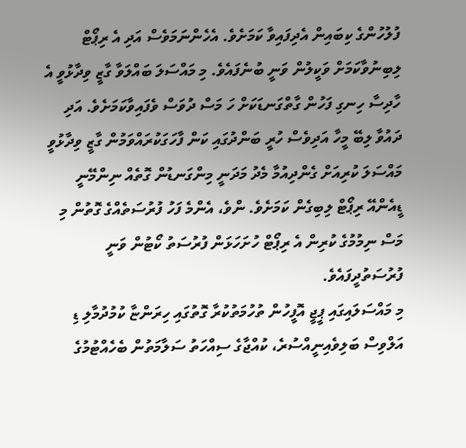ފުލުހުންގެ ކިބައިން އެދިފައިވާ ކަމަށެވެ. އެހެންނަމަވެސް އަދި އެ ރިޕޯޓް ލިބިނުވާކަމަށް ވަކީލުން ވަނީ ބުނެފައެވެ. މި މައްސަލަ ބައްލަވާ ގާޒީ ވިދާޅުވީ އެ ހާދިސާ ހިނގި ފަހުން ގާތްގަނޑަކަށް ހަ މަސް ދުވަސް ވެފައިވާކަމަށެވެ. އަދި ދައުވާ ލިބޭ މީހާ އަދިވެސް ހުރީ ބަންދުގައި ކަން ފާހަގަކުރައްވަމުން ގާޒީ ވިދާޅުވީ މައްސަލަ ކުރިއަށް ގެންދިއުމާ މެދު މަދަނީ މިންގަނޑުން ގޮތެއް ނިންމޭނީ ޑީއެންއޭ ރިޕޯޓް ލިބިގެން ކަމަށެވެ. ންވެ، އެންމެ ފަހު ފުރުސަތެއްގެ ގޮތުން މި މަސް ނިމުމުގެ ކުރިން އެ ރިޕޯޓް ހުށަހަޅަން ފުރުސަތު ކޯޓުން ވަނީ ފުރުސަތުދީފައެވެ.
މި މައްސަލައިގައި ޕީޖީ އޮފީހުން ތުހުމަތުކުރާ ގޮތުގައި ހިރަންޏާ ކުމުދުމާލި ޑި އަލްވިސް ބަލިވެއިނީއްސުރެ، ކުއްޖާގެ ސިއްހަތު ސަލާމަތުން ބެހެއްޓުމުގެ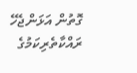ގޮތުން އަޅަންޖެހޭ ރައްކާތެރިކަމުގެ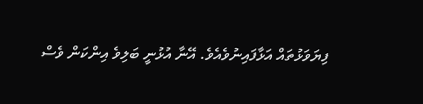ފިޔަވަޅުތައް އަޅާފައިނުވެއެވެ. އޭނާ އުޅުނީ ބަލިވެ އިންކަން ވެސް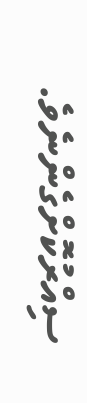ސިއްރުކޮށްގެންނެވެ.